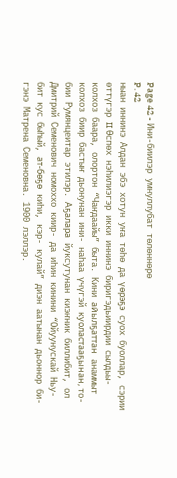Page 42 - Ини-биилэр умнуллубат төлөннөрө
P. 42
ныан иннинэ Алдан эбэ хотун уҥа төһө да үөрэҕэ суох буоллар, сэрии
өттүгэр II Өспөх нэһилиэгэр икки иннинэ биригэдьиирдии сылдьы-
колхоз баара, олортон “Чаҥдаайы” быта. Кини айылҕаттан анаммыт
колхоз биир бастыҥ дьонунан ини- наһаа үчүгэй куоластааҕынан, то-
бии Румянцеитар этилэр. Аҕалара йуксутунан киэҥник биллибит, ол
Дмитрий Семенович номоххо киир- да иһин кинини “Ойуунускай Ньу-
бит кус быһый, ат-бөҕө киһи, кэр- кулай” диэн аатынан дьоннор би-
гэнэ Матрена Семеновна. 1900 лэллэр.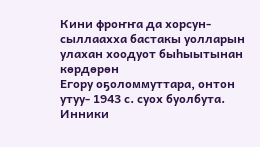Кини фроҥҥа да хорсун-
сыллаахха бастакы уолларын улахан хоодуот быһыытынан көрдөрөн
Егору оҕоломмуттара, онтон утуу- 1943 с. суох буолбута. Инники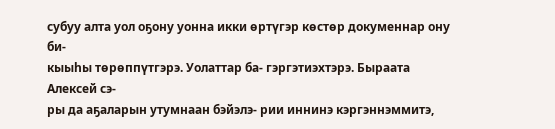субуу алта уол оҕону уонна икки өртүгэр көстөр докуменнар ону би-
кыыһы төрөппүтгэрэ. Уолаттар ба- гэргэтиэхтэрэ. Быраата Алексей сэ-
ры да аҕаларын утумнаан бэйэлэ- рии иннинэ кэргэннэммитэ,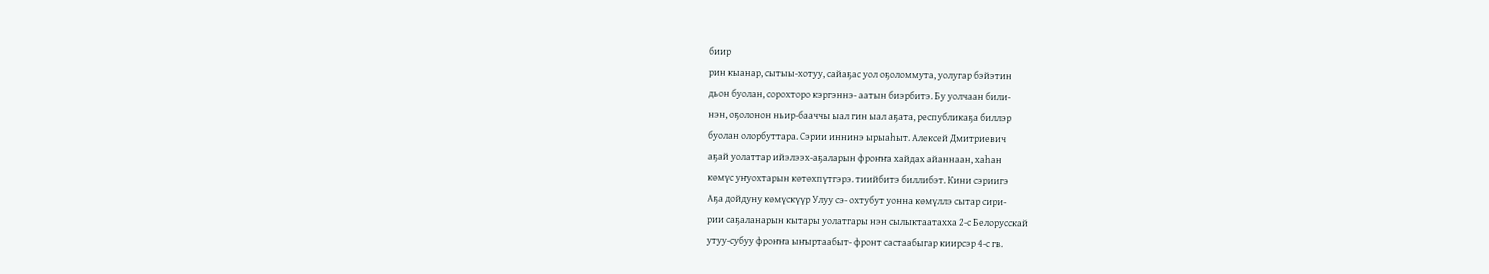биир
рин кыанар, сытыы-хотуу, сайаҕас уол оҕоломмута, уолугар бэйэтин
дьон буолан, сорохторо кэргэннэ- аатын биэрбитэ. Бу уолчаан били-
нэн, оҕолонон ньир-бааччы ыал гин ыал аҕата, республикаҕа биллэр
буолан олорбуттара. Сэрии иннинэ ырыаһыт. Алексей Дмитриевич
аҕай уолаттар ийэлээх-аҕаларын фроҥҥа хайдах айаннаан, хаһан
көмүс уҥуохтарын көтөхпүтгэрэ. тиийбитэ биллибэт. Кини сэриигэ
Аҕа дойдуну көмүскүүр Улуу сэ- охтубут уонна көмүллэ сытар сири-
рии саҕаланарын кытары уолатгары нэн сылыктаатахха 2-с Белорусскай
утуу-субуу фроҥҥа ыҥыртаабыт- фронт састаабыгар киирсэр 4-с гв.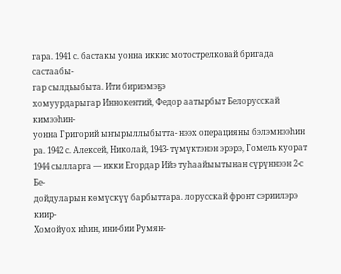гара. 1941 с. бастакы уонна иккис мотострелковай бригада састаабы-
гар сылдьыбыта. Ити бириэмэҕэ
хомуурдарыгар Иннокентий, Федор аатырбыт Белорусскай кимээһин-
уонна Григорий ыҥырыллыбытта- нээх операцияны бэлэмнээһин
ра. 1942 с. Алексей, Николай, 1943- түмүктэнэн эрэрэ, Гомель куорат
1944 сылларга — икки Егордар Ийэ туһаайыытынан сүрүннээн 2-с Бе-
дойдуларын көмүскүү барбыттара. лорусскай фронт сэриилэрэ киир-
Хомойуох иһин, ини-бии Румян-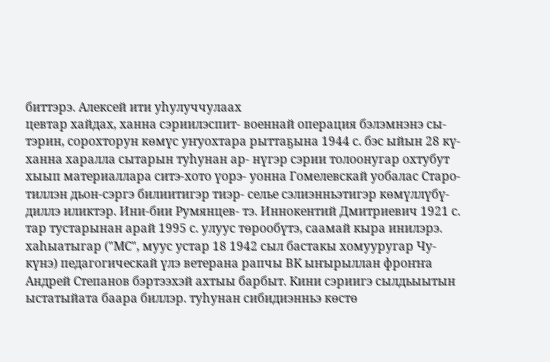биттэрэ. Алексей ити уһулуччулаах
цевтар хайдах, ханна сэриилэспит- военнай операция бэлэмнэнэ сы-
тэрин, сорохторун көмүс уҥуохтара рыттаҕына 1944 с. бэс ыйын 28 кү-
ханна харалла сытарын туһунан ар- нүгэр сэрии толоонугар охтубут
хыып материаллара ситэ-хото үорэ- уонна Гомелевскай уобалас Старо-
тиллэн дьон-сэргэ билиитигэр тиэр- селье сэлиэнньэтигэр көмүллүбү-
диллэ иликтэр. Ини-бии Румянцев- тэ. Иннокентий Дмитриевич 1921 с.
тар тустарынан арай 1995 с. улуус төрообүтэ, саамай кыра инилэрэ.
хаһыатыгар ("МС", муус устар 18 1942 сыл бастакы хомууругар Чу-
күнэ) педагогическай үлэ ветерана рапчы ВК ыҥырыллан фроҥҥа
Андрей Степанов бэртээхэй ахтыы барбыт. Кини сэриигэ сылдьыытын
ыстатыйата баара биллэр. туһунан сибидиэнньэ көстө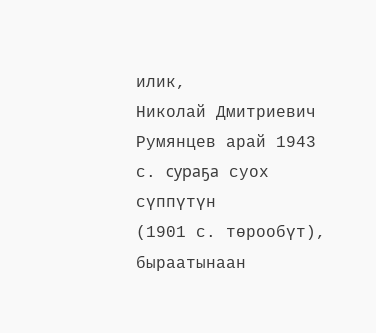илик,
Николай Дмитриевич Румянцев арай 1943 с. сураҕа суох сүппүтүн
(1901 с. төрообүт), быраатынаан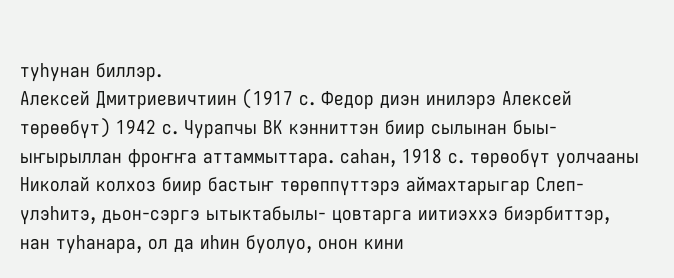туһунан биллэр.
Алексей Дмитриевичтиин (1917 с. Федор диэн инилэрэ Алексей
төрөөбүт) 1942 с. Чурапчы ВК кэнниттэн биир сылынан быы-
ыҥырыллан фроҥҥа аттаммыттара. саһан, 1918 с. төрөобүт уолчааны
Николай колхоз биир бастыҥ төрөппүттэрэ аймахтарыгар Слеп-
үлэһитэ, дьон-сэргэ ытыктабылы- цовтарга иитиэххэ биэрбиттэр,
нан туһанара, ол да иһин буолуо, онон кини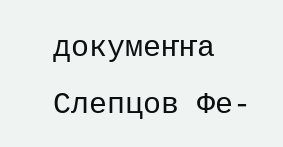докумеҥҥа Слепцов Фе-